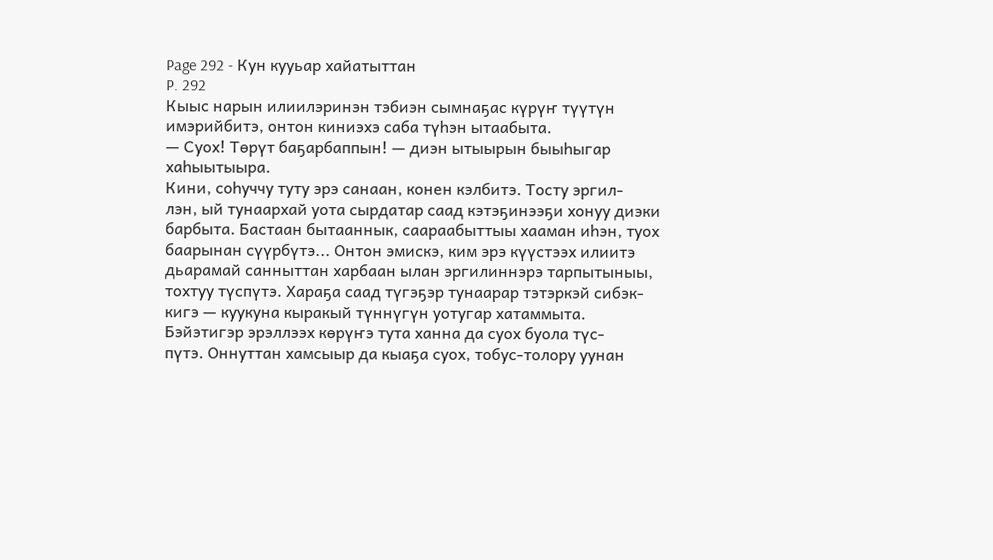Page 292 - Кун кууьар хайатыттан
P. 292
Кыыс нарын илиилэринэн тэбиэн сымнаҕас күрүҥ түүтүн
имэрийбитэ, онтон киниэхэ саба түһэн ытаабыта.
— Суох! Төрүт баҕарбаппын! — диэн ытыырын быыһыгар
хаһыытыыра.
Кини, соһуччу туту эрэ санаан, конен кэлбитэ. Тосту эргил-
лэн, ый тунаархай уота сырдатар саад кэтэҕинээҕи хонуу диэки
барбыта. Бастаан бытааннык, саараабыттыы хааман иһэн, туох
баарынан сүүрбүтэ... Онтон эмискэ, ким эрэ күүстээх илиитэ
дьарамай санныттан харбаан ылан эргилиннэрэ тарпытыныы,
тохтуу түспүтэ. Хараҕа саад түгэҕэр тунаарар тэтэркэй сибэк-
кигэ — куукуна кыракый түннүгүн уотугар хатаммыта.
Бэйэтигэр эрэллээх көрүҥэ тута ханна да суох буола түс-
пүтэ. Оннуттан хамсыыр да кыаҕа суох, тобус-толору уунан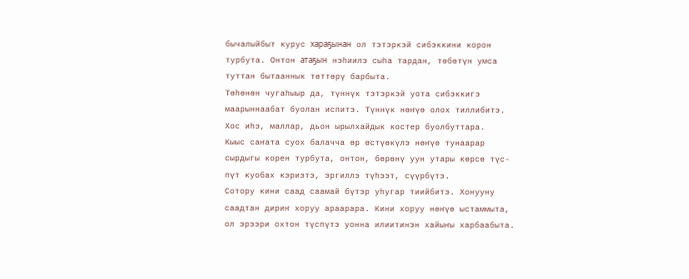бычалыйбыт курус хараҕынан ол тэтэркэй сибэккини корон
турбута. Онтон атаҕын нэһиилэ сыһа тардан, төбөтүн умса
туттан бытааннык төттөрү барбыта.
Төһөнөн чугаһыыр да, түннүк тэтэркэй уота сибэккигэ
маарыннаабат буолан испитэ. Түннүк нөҥүө олох тиллибитэ.
Хос иһэ, маллар, дьон ырылхайдык костер буолбуттара.
Кыыс саҥата суох балачча өр өстүөкүлэ нөҥүө тунаарар
сырдыгы корен турбута, онтон, бөрөнү уун утары көрсө түс-
пүт куобах кэриэтэ, эргиллэ түһээт, сүүрбүтэ.
Сотору кини саад саамай бүтэр уһугар тиийбитэ. Хонууну
саадтан дириҥ хоруу араарара. Кини хоруу нөҥүө ыстаммыта,
ол эрээри охтон түспүтэ уонна илиитинэн хайыҥы харбаабыта.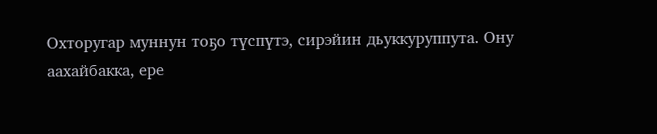Охторугар муннун тоҕо түспүтэ, сирэйин дьуккуруппута. Ону
аахайбакка, ере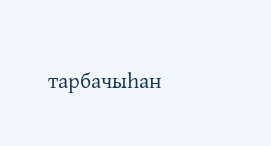тарбачыһан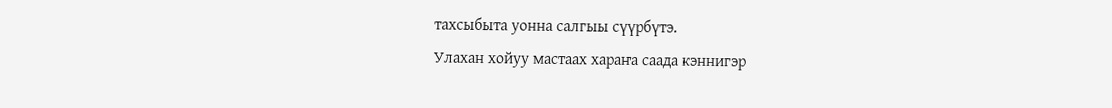тахсыбыта уонна салгыы сүүрбүтэ.
Улахан хойуу мастаах хараҥа саада кэннигэр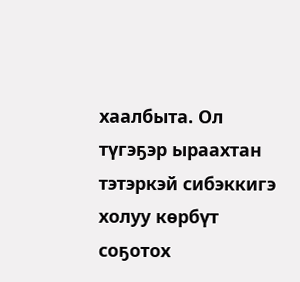хаалбыта. Ол
түгэҕэр ыраахтан тэтэркэй сибэккигэ холуу көрбүт соҕотох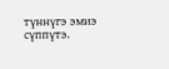түннүгэ эмиэ сүппүтэ.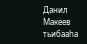Данил Макеев тьибааһа